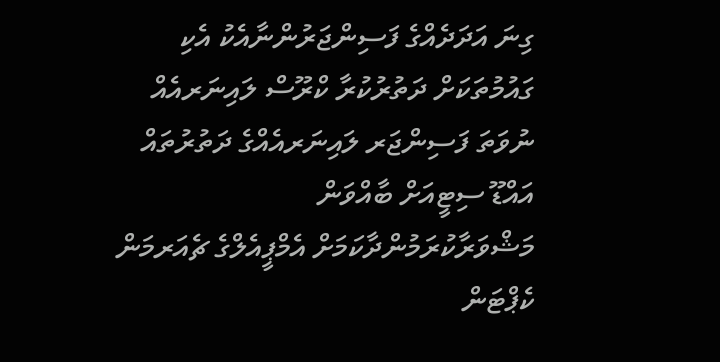ގިނަ އަދަދެއްގެ ފަސިންޖަރުންނާއެކު އެކި ގައުމުތަކަށް ދަތުރުކުރާ ކްރޫސް ލައިނަރއެއް ނުވަތަ ފަސިންޖަރ ލައިނަރއެއްގެ ދަތުރުތައް އައްޑޫ ސިޓީއަށް ބާއްވަން މަޝްވަރާކުރަމުންދާކަމަށް އެމްޕީއެލްގެ ޗެއަރމަން ކެޕްޓަން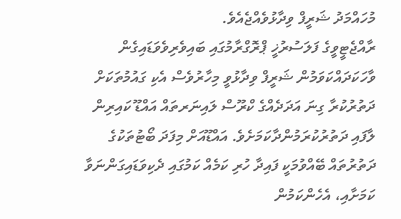މުހައްމަދު ޝަރީފް ވިދާޅުވެއްޖެއެވެ.
ރާއްޖެޓީވީގެ ފަލަސުރުޚީ ޕްރޮގްރާމުގައި ބައިވެރިވެވަޑައިގެން ވާހަކަދައްކަވަމުން ޝަރީފް ވިދާޅުވީ މިހާރުވެސް އެކި ގައުމުތަކަށް ދަތުރުކުރާ ގިނަ އަދަދެއްގެ ކްރޫސް ލައިނަރތައް އައްޑޫ ކައިރިން ލާފައި ދަތުރުކުރަމުންދާކަމަށެވެ. އައްޑޫއަށް މިފަދަ ބޯޓުތަކުގެ ދަތުރުތައް ބޭއްވުމަކީ ފައިދާ ހުރި ކަމެއް ކަމުގައި ދެކިވަޑައިގަންނަވާ ކަމަށާއި، އެހެންކަމުން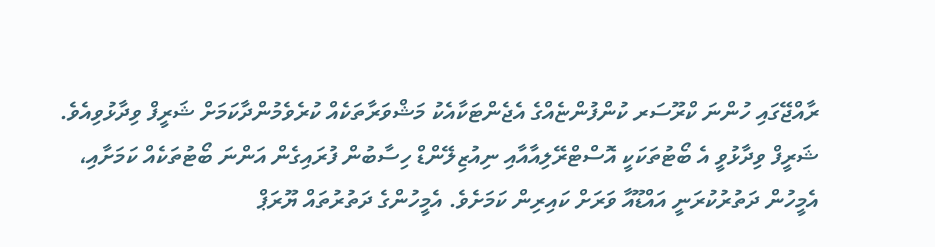ރާއްޖޭގައި ހުންނަ ކްރޫސަރ ކުންފުންޏެއްގެ އެޖެންޓަކާއެކު މަޝްވަރާތަކެއް ކުރެވެމުންދާކަމަށް ޝަރީފް ވިދާޅުވިއެވެ.
ޝަރީފް ވިދާޅުވީ އެ ބޯޓުތަކަކީ އޮސްޓްރޭލިއާއާއި ނިއުޒިލޭންޑް ހިސާބުން ފުރައިގެން އަންނަ ބޯޓުތަކެއް ކަމަށާއި، އެމީހުން ދަތުރުކުރަނީ އައްޑޫއާ ވަރަށް ކައިރިން ކަމަށެވެ. އެމީހުންގެ ދަތުރުތައް ޔޫރަޕް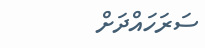ސަރަހައްދަށް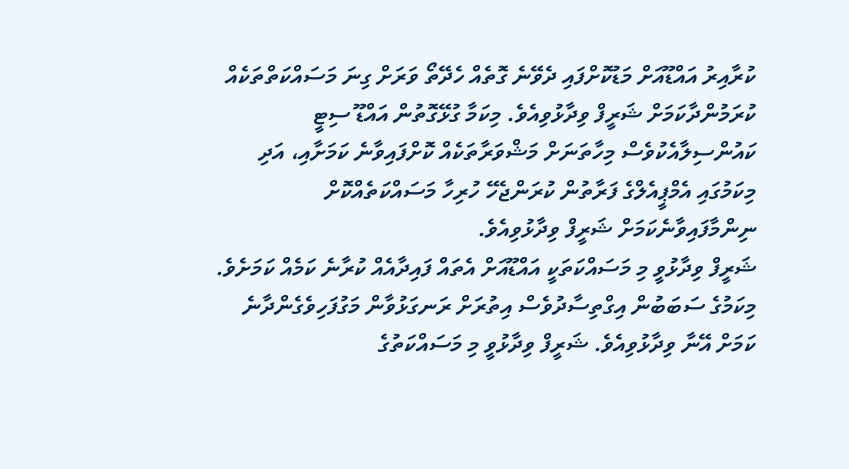ކުރާއިރު އައްޑޫއަށް މަޑުކޮށްފައި ދެވޭނެ ގޮތެއް ހެދޭތޯ ވަރަށް ގިނަ މަސައްކަތްތަކެއް ކުރަމުންދާކަމަށް ޝަރީފް ވިދާޅުވިއެވެ. މިކަމާ ގުޅޭގޮތުން އައްޑޫ ސިޓީ ކައުންސިލާއެކުވެސް މިހާތަނަށް މަޝްވަރާތަކެއް ކޮށްފައިވާނެ ކަމަށާއި، އަދި މިކަމުގައި އެމްޕީއެލްގެ ފަރާތުން ކުރަންޖެހޭ ހުރިހާ މަސައްކަތެއްކޮށް ނިންމާފައިވާނެކަމަށް ޝަރީފް ވިދާޅުވިއެވެ.
ޝަރީފް ވިދާޅުވީ މި މަސައްކަތަކީ އައްޑޫއަށް އެތައް ފައިދާއެއް ކުރާނެ ކަމެއް ކަމަށެވެ. މިކަމުގެ ސަބަބުން އިގްތިސާދުވެސް އިތުރަށް ރަނގަޅުވާން މަގުފަހިވެގެންދާނެ ކަމަށް އޭނާ ވިދާޅުވިއެވެ. ޝަރީފް ވިދާޅުވީ މި މަސައްކަތުގެ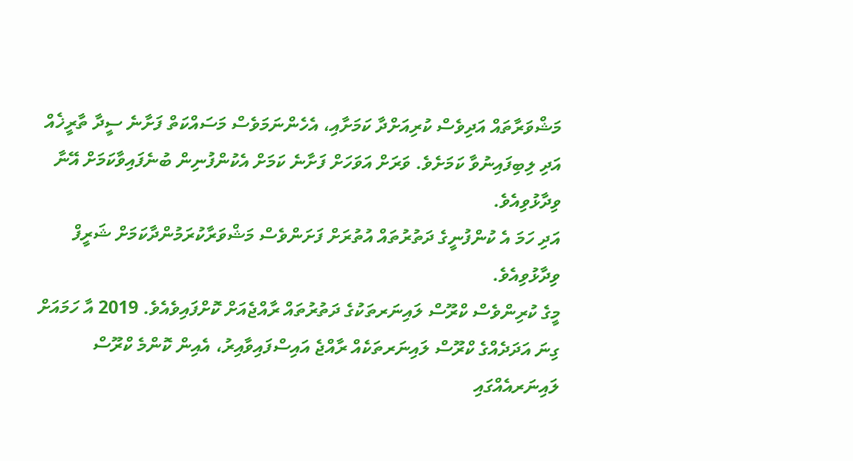މަޝްވަރާތައް އަދިވެސް ކުރިއަށްދާ ކަމަށާއި، އެހެންނަމަވެސް މަސައްކަތް ފަށާނެ ސީދާ ތާރީޚެއް އަދި ލިބިފައިނުވާ ކަމަށެވެ. ވަރަށް އަވަހަށް ފަށާނެ ކަމަށް އެކުންފުނިން ބުނެފައިވާކަމަށް އޭނާ ވިދާޅުވިއެވެ.
އަދި ހަމަ އެ ކުންފުނީގެ ދަތުރުތައް އުތުރަށް ފަށަންވެސް މަޝްވަރާކުރަމުންދާކަމަށް ޝަރީފް ވިދާޅުވިއެވެ.
މީގެ ކުރިންވެސް ކްރޫސް ލައިނަރތަކުގެ ދަތުރުތައް ރާއްޖެއަށް ކޮށްފައިވެއެވެ. 2019 އާ ހަމައަށް ގިނަ އަދަދެއްގެ ކްރޫސް ލައިނަރތަކެއް ރާއްޖެ އައިސްފައިވާއިރު، އެއިން ކޮންމެ ކްރޫސް ލައިނަރއެއްގައި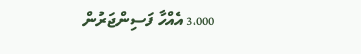3،000 އެއްހާ ފަސިންޖަރުން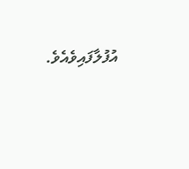އުފުލާފައިވެއެވެ.